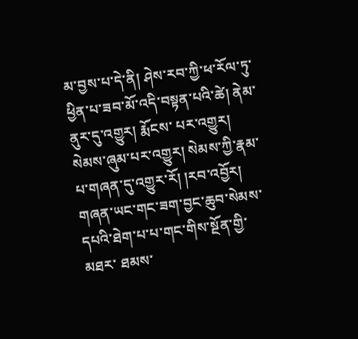མ་བྱས་པ་དེ་ནི། ཤེས་རབ་ཀྱི་ཕ་རོལ་ཏུ་ཕྱིན་པ་ཟབ་མོ་འདི་བསྟན་པའི་ཚེ། ནེམ་ནུར་དུ་འགྱུར། རྨོངས་ པར་འགྱུར། སེམས་ཞུམ་པར་འགྱུར། སེམས་ཀྱི་རྣམ་པ་གཞན་དུ་འགྱུར་རོ། །རབ་འབྱོར། གཞན་ཡང་གང་ཟག་བྱང་ཆུབ་སེམས་དཔའི་ཐེག་པ་པ་གང་གིས་སྔོན་གྱི་མཐར་ ཐམས་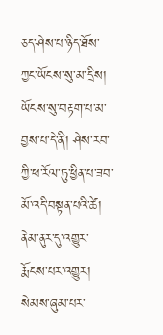ཅད་ཤེས་པ་ཉིད་ཐོས་ཀྱང་ཡོངས་སུ་མ་དྲིས། ཡོངས་སུ་བརྟག་པ་མ་བྱས་པ་དེ་ནི། ཤེས་རབ་ཀྱི་ཕ་རོལ་ཏུ་ཕྱིན་པ་ཟབ་མོ་འདི་བསྟན་པའི་ཚེ། ནེམ་ནུར་དུ་འགྱུར་ རྨོངས་པར་འགྱུར། སེམས་ཞུམ་པར་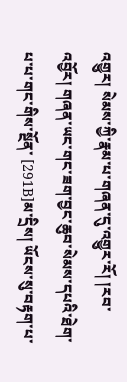འགྱུར། སེམས་ཀྱི་རྣམ་པ་གཞན་དུ་འགྱུར་རོ། །རབ་འབྱོར། གཞན་ཡང་གང་ཟག་བྱང་ཆུབ་སེམས་དཔའི་ཐེག་པ་པ་གང་གིས་སྔོན་ [291B]མ་དྲིས། ཡོངས་སུ་བརྟག་པ་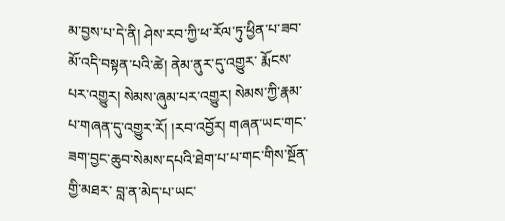མ་བྱས་པ་དེ་ནི། ཤེས་རབ་ཀྱི་ཕ་རོལ་ཏུ་ཕྱིན་པ་ཟབ་མོ་འདི་བསྟན་པའི་ཚེ། ནེམ་ནུར་དུ་འགྱུར་ རྨོངས་པར་འགྱུར། སེམས་ཞུམ་པར་འགྱུར། སེམས་ཀྱི་རྣམ་པ་གཞན་དུ་འགྱུར་རོ། །རབ་འབྱོར། གཞན་ཡང་གང་ཟག་བྱང་ཆུབ་སེམས་དཔའི་ཐེག་པ་པ་གང་གིས་སྔོན་གྱི་མཐར་ བླ་ན་མེད་པ་ཡང་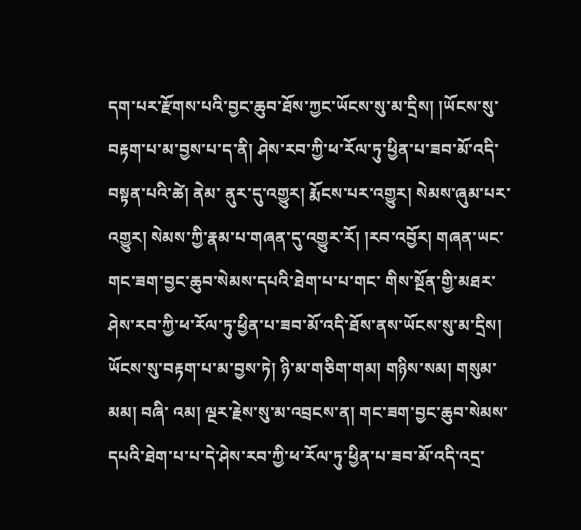དག་པར་རྫོགས་པའི་བྱང་ཆུབ་ཐོས་ཀྱང་ཡོངས་སུ་མ་དྲིས། །ཡོངས་སུ་བརྟག་པ་མ་བྱས་པ་ད་ནི། ཤེས་རབ་ཀྱི་ཕ་རོལ་ཏུ་ཕྱིན་པ་ཟབ་མོ་འདི་བསྟན་པའི་ཚེ། ནེམ་ ནུར་དུ་འགྱུར། རྨོངས་པར་འགྱུར། སེམས་ཞུམ་པར་འགྱུར། སེམས་ཀྱི་རྣམ་པ་གཞན་དུ་འགྱུར་རོ། །རབ་འབྱོར། གཞན་ཡང་གང་ཟག་བྱང་ཆུབ་སེམས་དཔའི་ཐེག་པ་པ་གང་ གིས་སྔོན་གྱི་མཐར་ཤེས་རབ་ཀྱི་ཕ་རོལ་ཏུ་ཕྱིན་པ་ཟབ་མོ་འདི་ཐོས་ནས་ཡོངས་སུ་མ་དྲིས། ཡོངས་སུ་བརྟག་པ་མ་བྱས་ཏེ། ཉི་མ་གཅིག་གམ། གཉིས་སམ། གསུམ་མམ། བཞི་ འམ། ལྔར་རྗེས་སུ་མ་འབྲངས་ན། གང་ཟག་བྱང་ཆུབ་སེམས་དཔའི་ཐེག་པ་པ་དེ་ཤེས་རབ་ཀྱི་ཕ་རོལ་ཏུ་ཕྱིན་པ་ཟབ་མོ་འདི་འདྲ་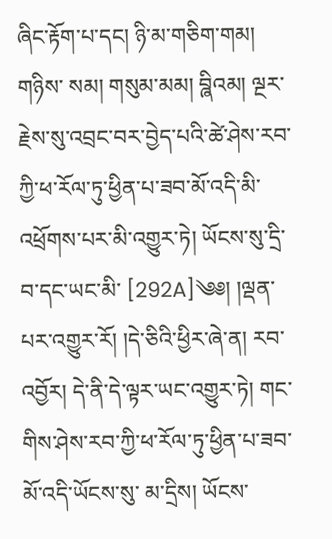ཞིང་རྟོག་པ་དང། ཉི་མ་གཅིག་གམ། གཉིས་ སམ། གསུམ་མམ། བྮིའམ། ལྔར་རྗེས་སུ་འབྲང་བར་བྱེད་པའི་ཚེ་ཤེས་རབ་ཀྱི་ཕ་རོལ་ཏུ་ཕྱིན་པ་ཟབ་མོ་འདི་མི་འཕྲོགས་པར་མི་འགྱུར་ཏེ། ཡོངས་སུ་དྲི་བ་དང་ཡང་མི་ [292A]༄༅། །ལྡན་པར་འགྱུར་རོ། །དེ་ཅིའི་ཕྱིར་ཞེ་ན། རབ་འབྱོར། དེ་ནི་དེ་ལྟར་ཡང་འགྱུར་ཏེ། གང་གིས་ཤེས་རབ་ཀྱི་ཕ་རོལ་ཏུ་ཕྱིན་པ་ཟབ་མོ་འདི་ཡོངས་སུ་ མ་དྲིས། ཡོངས་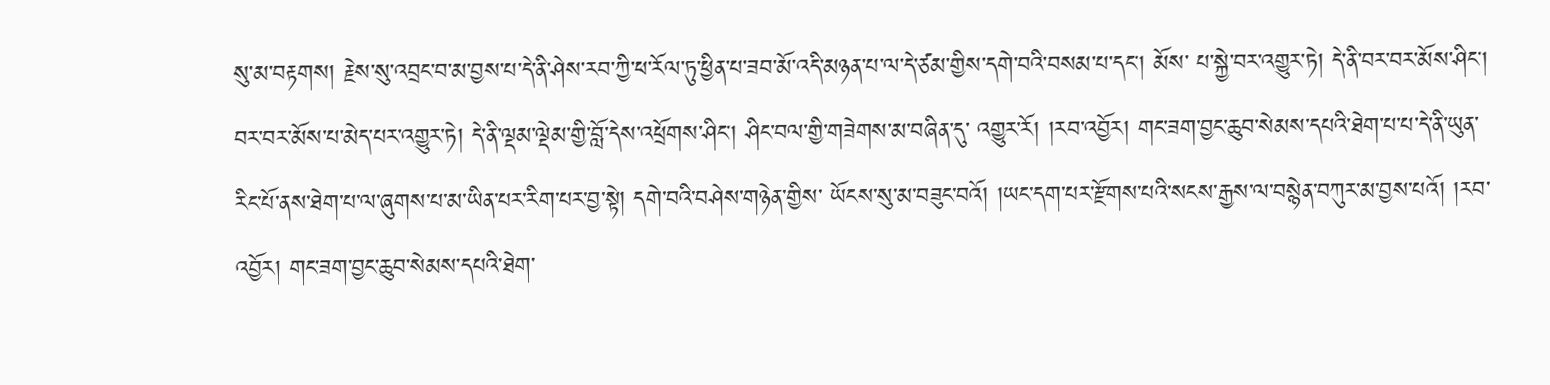སུ་མ་བརྟགས། རྗེས་སུ་འབྲང་བ་མ་བྱས་པ་དེ་ནི་ཤེས་རབ་ཀྱི་ཕ་རོལ་ཏུ་ཕྱིན་པ་ཟབ་མོ་འདི་མཉན་པ་ལ་དེ་ཙམ་གྱིས་དགེ་བའི་བསམ་པ་དང། མོས་ པ་སྐྱེ་བར་འགྱུར་ཏེ། དེ་ནི་བར་བར་མོས་ཤིང། བར་བར་མོས་པ་མེད་པར་འགྱུར་ཏེ། དེ་ནི་ལྡམ་ལྡེམ་གྱི་བློ་དེས་འཕྲོགས་ཤིང། ཤིང་བལ་གྱི་གཟེགས་མ་བཞིན་དུ་ འགྱུར་རོ། །རབ་འབྱོར། གང་ཟག་བྱང་ཆུབ་སེམས་དཔའི་ཐེག་པ་པ་དེ་ནི་ཡུན་རིང་པོ་ནས་ཐེག་པ་ལ་ཞུགས་པ་མ་ཡིན་པར་རིག་པར་བྱ་སྟེ། དགེ་བའི་བཤེས་གཉེན་གྱིས་ ཡོངས་སུ་མ་བཟུང་བའོ། །ཡང་དག་པར་རྫོགས་པའི་སངས་རྒྱས་ལ་བསྙེན་བཀུར་མ་བྱས་པའོ། །རབ་འབྱོར། གང་ཟག་བྱང་ཆུབ་སེམས་དཔའི་ཐེག་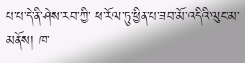པ་པ་དེ་ནི་ཤེས་རབ་ཀྱི་ ཕ་རོལ་ཏུ་ཕྱིན་པ་ཟབ་མོ་འདིའི་ལུང་མ་མནོས། ཁ་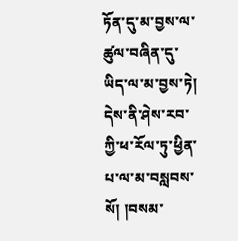ཏོན་དུ་མ་བྱས་ལ་ཚུལ་བཞིན་དུ་ཡིད་ལ་མ་བྱས་ཏེ། དེས་ནི་ཤེས་རབ་ཀྱི་ཕ་རོལ་ཏུ་ཕྱིན་པ་ལ་མ་བསླབས་སོ། །བསམ་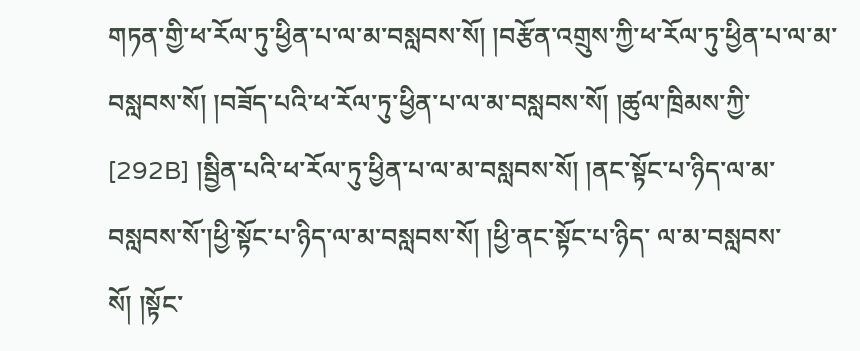གཏན་གྱི་ཕ་རོལ་ཏུ་ཕྱིན་པ་ལ་མ་བསླབས་སོ། །བརྩོན་འགྲུས་ཀྱི་ཕ་རོལ་ཏུ་ཕྱིན་པ་ལ་མ་བསླབས་སོ། །བཟོད་པའི་ཕ་རོལ་ཏུ་ཕྱིན་པ་ལ་མ་བསླབས་སོ། །ཚུལ་ཁྲིམས་ཀྱི་ [292B] །སྦྱིན་པའི་ཕ་རོལ་ཏུ་ཕྱིན་པ་ལ་མ་བསླབས་སོ། །ནང་སྟོང་པ་ཉིད་ལ་མ་བསླབས་སོ་།ཕྱི་སྟོང་པ་ཉིད་ལ་མ་བསླབས་སོ། །ཕྱི་ནང་སྟོང་པ་ཉིད་ ལ་མ་བསླབས་སོ། །སྟོང་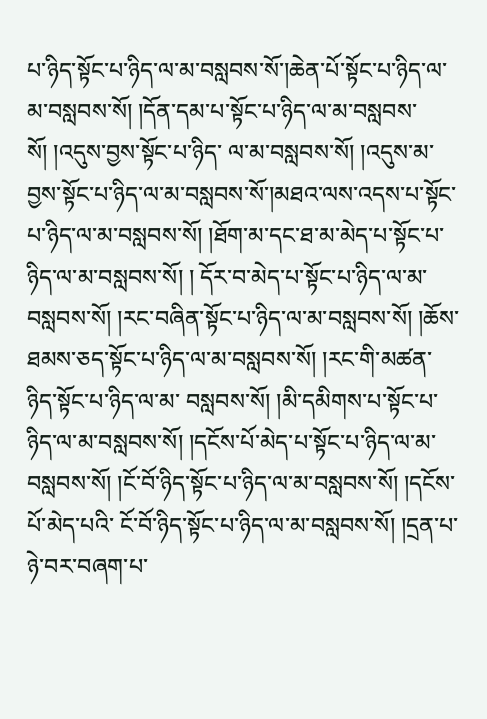པ་ཉིད་སྟོང་པ་ཉིད་ལ་མ་བསླབས་སོ་།ཆེན་པོ་སྟོང་པ་ཉིད་ལ་མ་བསླབས་སོ། །དོན་དམ་པ་སྟོང་པ་ཉིད་ལ་མ་བསླབས་སོ། །འདུས་བྱས་སྟོང་པ་ཉིད་ ལ་མ་བསླབས་སོ། །འདུས་མ་བྱས་སྟོང་པ་ཉིད་ལ་མ་བསླབས་སོ་།མཐའ་ལས་འདས་པ་སྟོང་པ་ཉིད་ལ་མ་བསླབས་སོ། །ཐོག་མ་དང་ཐ་མ་མེད་པ་སྟོང་པ་ཉིད་ལ་མ་བསླབས་སོ། ། དོར་བ་མེད་པ་སྟོང་པ་ཉིད་ལ་མ་བསླབས་སོ། །རང་བཞིན་སྟོང་པ་ཉིད་ལ་མ་བསླབས་སོ། །ཆོས་ཐམས་ཅད་སྟོང་པ་ཉིད་ལ་མ་བསླབས་སོ། །རང་གི་མཚན་ཉིད་སྟོང་པ་ཉིད་ལ་མ་ བསླབས་སོ། །མི་དམིགས་པ་སྟོང་པ་ཉིད་ལ་མ་བསླབས་སོ། །དངོས་པོ་མེད་པ་སྟོང་པ་ཉིད་ལ་མ་བསླབས་སོ། །ངོ་བོ་ཉིད་སྟོང་པ་ཉིད་ལ་མ་བསླབས་སོ། །དངོས་པོ་མེད་པའི་ ངོ་བོ་ཉིད་སྟོང་པ་ཉིད་ལ་མ་བསླབས་སོ། །དྲན་པ་ཉེ་བར་བཞག་པ་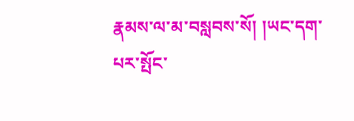རྣམས་ལ་མ་བསླབས་སོ། །ཡང་དག་པར་སྤོང་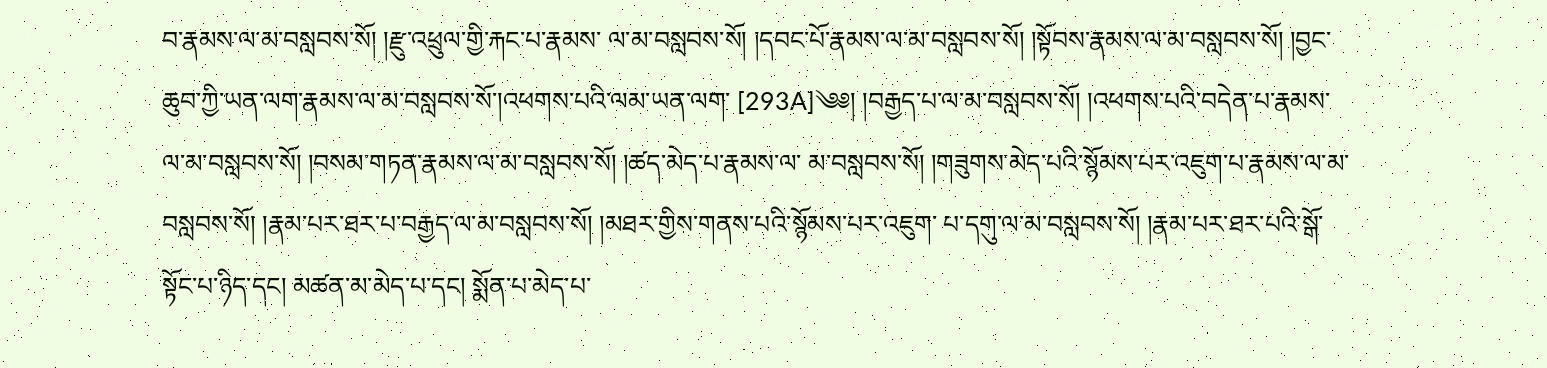བ་རྣམས་ལ་མ་བསླབས་སོ། །རྫུ་འཕྲུལ་གྱི་རྐང་པ་རྣམས་ ལ་མ་བསླབས་སོ། །དབང་པོ་རྣམས་ལ་མ་བསླབས་སོ། །སྟོབས་རྣམས་ལ་མ་བསླབས་སོ། །བྱང་ཆུབ་ཀྱི་ཡན་ལག་རྣམས་ལ་མ་བསླབས་སོ་།འཕགས་པའི་ལམ་ཡན་ལག་ [293A]༄༅། །བརྒྱད་པ་ལ་མ་བསླབས་སོ། །འཕགས་པའི་བདེན་པ་རྣམས་ལ་མ་བསླབས་སོ། །བསམ་གཏན་རྣམས་ལ་མ་བསླབས་སོ། །ཚད་མེད་པ་རྣམས་ལ་ མ་བསླབས་སོ། །གཟུགས་མེད་པའི་སྙོམས་པར་འཇུག་པ་རྣམས་ལ་མ་བསླབས་སོ། །རྣམ་པར་ཐར་པ་བརྒྱད་ལ་མ་བསླབས་སོ། །མཐར་གྱིས་གནས་པའི་སྙོམས་པར་འཇུག་ པ་དགུ་ལ་མ་བསླབས་སོ། །རྣམ་པར་ཐར་པའི་སྒོ་སྟོང་པ་ཉིད་དང། མཚན་མ་མེད་པ་དང། སྨོན་པ་མེད་པ་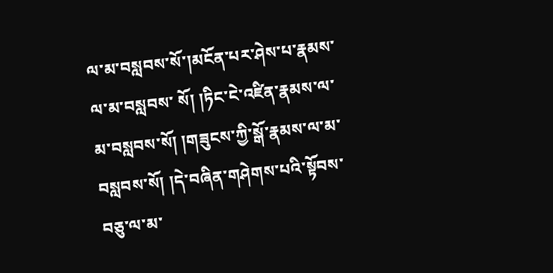ལ་མ་བསླབས་སོ་།མངོན་པར་ཤེས་པ་རྣམས་ལ་མ་བསླབས་ སོ། །ཏིང་ངེ་འཛིན་རྣམས་ལ་མ་བསླབས་སོ། །གཟུངས་ཀྱི་སྒོ་རྣམས་ལ་མ་བསླབས་སོ། །དེ་བཞིན་གཤེགས་པའི་སྟོབས་བཅུ་ལ་མ་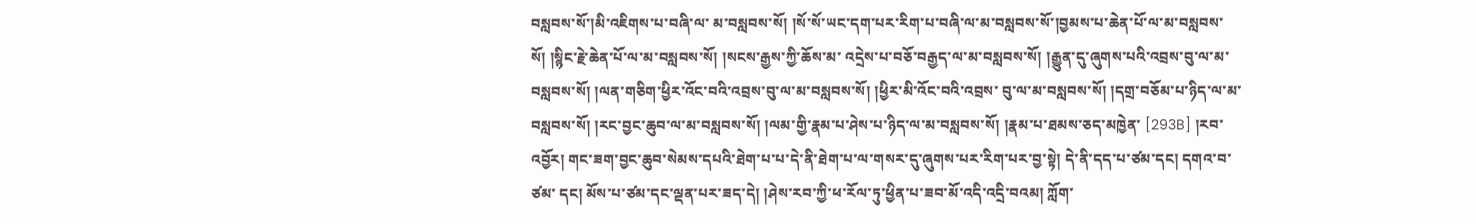བསླབས་སོ་།མི་འཇིགས་པ་བཞི་ལ་ མ་བསླབས་སོ། །སོ་སོ་ཡང་དག་པར་རིག་པ་བཞི་ལ་མ་བསླབས་སོ་།བྱམས་པ་ཆེན་པོ་ལ་མ་བསླབས་སོ། །སྙིང་རྗེ་ཆེན་པོ་ལ་མ་བསླབས་སོ། །སངས་རྒྱས་ཀྱི་ཆོས་མ་ འདྲེས་པ་བཅོ་བརྒྱད་ལ་མ་བསླབས་སོ། །རྒྱུན་དུ་ཞུགས་པའི་འབྲས་བུ་ལ་མ་བསླབས་སོ། །ལན་གཅིག་ཕྱིར་འོང་བའི་འབྲས་བུ་ལ་མ་བསླབས་སོ། །ཕྱིར་མི་འོང་བའི་འབྲས་ བུ་ལ་མ་བསླབས་སོ། །དགྲ་བཅོམ་པ་ཉིད་ལ་མ་བསླབས་སོ། །རང་བྱང་ཆུབ་ལ་མ་བསླབས་སོ། །ལམ་གྱི་རྣམ་པ་ཤེས་པ་ཉིད་ལ་མ་བསླབས་སོ། །རྣམ་པ་ཐམས་ཅད་མཁྱེན་ [293B] །རབ་འབྱོར། གང་ཟག་བྱང་ཆུབ་སེམས་དཔའི་ཐེག་པ་པ་དེ་ནི་ཐེག་པ་ལ་གསར་དུ་ཞུགས་པར་རིག་པར་བྱ་སྟེ། དེ་ནི་དད་པ་ཙམ་དང། དགའ་བ་ཙམ་ དང། མོས་པ་ཙམ་དང་ལྡན་པར་ཟད་དེ། །ཤེས་རབ་ཀྱི་ཕ་རོལ་ཏུ་ཕྱིན་པ་ཟབ་མོ་འདི་འདྲི་བའམ། ཀློག་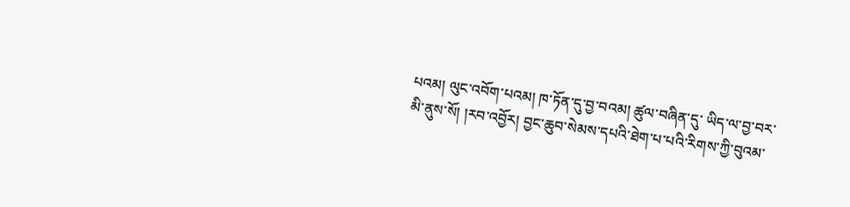པའམ། ལུང་འབོག་པའམ། ཁ་ཏོན་དུ་བྱ་བའམ། ཚུལ་བཞིན་དུ་ ཡིད་ལ་བྱ་བར་མི་ནུས་སོ། །རབ་འབྱོར། བྱང་ཆུབ་སེམས་དཔའི་ཐེག་པ་པའི་རིགས་ཀྱི་བུའམ་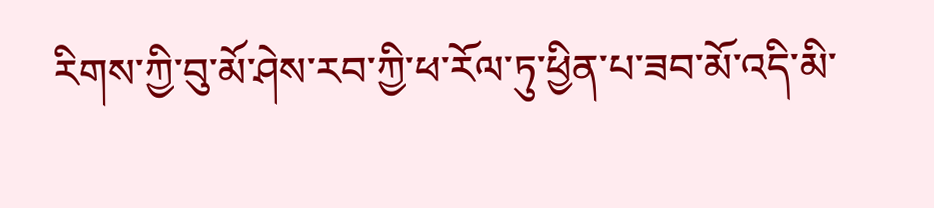རིགས་ཀྱི་བུ་མོ་ཤེས་རབ་ཀྱི་ཕ་རོལ་ཏུ་ཕྱིན་པ་ཟབ་མོ་འདི་མི་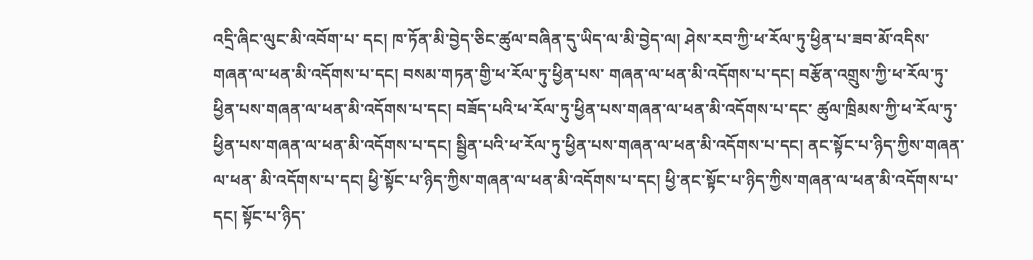འདྲི་ཞིང་ལུང་མི་འབོག་པ་ དང། ཁ་ཏོན་མི་བྱེད་ཅིང་ཚུལ་བཞིན་དུ་ཡིད་ལ་མི་བྱེད་ལ། ཤེས་རབ་ཀྱི་ཕ་རོལ་ཏུ་ཕྱིན་པ་ཟབ་མོ་འདིས་གཞན་ལ་ཕན་མི་འདོགས་པ་དང། བསམ་གཏན་གྱི་ཕ་རོལ་ཏུ་ཕྱིན་པས་ གཞན་ལ་ཕན་མི་འདོགས་པ་དང། བརྩོན་འགྲུས་ཀྱི་ཕ་རོལ་ཏུ་ཕྱིན་པས་གཞན་ལ་ཕན་མི་འདོགས་པ་དང། བཟོད་པའི་ཕ་རོལ་ཏུ་ཕྱིན་པས་གཞན་ལ་ཕན་མི་འདོགས་པ་དང་ ཚུལ་ཁྲིམས་ཀྱི་ཕ་རོལ་ཏུ་ཕྱིན་པས་གཞན་ལ་ཕན་མི་འདོགས་པ་དང། སྦྱིན་པའི་ཕ་རོལ་ཏུ་ཕྱིན་པས་གཞན་ལ་ཕན་མི་འདོགས་པ་དང། ནང་སྟོང་པ་ཉིད་ཀྱིས་གཞན་ལ་ཕན་ མི་འདོགས་པ་དང། ཕྱི་སྟོང་པ་ཉིད་ཀྱིས་གཞན་ལ་ཕན་མི་འདོགས་པ་དང། ཕྱི་ནང་སྟོང་པ་ཉིད་ཀྱིས་གཞན་ལ་ཕན་མི་འདོགས་པ་དང། སྟོང་པ་ཉིད་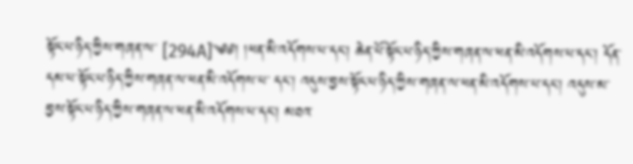སྟོང་པ་ཉིད་ཀྱིས་གཞན་ལ་ [294A]༄༅། །ཕན་མི་འདོགས་པ་དང། ཆེན་པོ་སྟོང་པ་ཉིད་ཀྱིས་གཞན་ལ་ཕན་མི་འདོགས་པ་དང། དོན་དམ་པ་སྟོང་པ་ཉིད་ཀྱིས་གཞན་ལ་ཕན་མི་འདོགས་པ་ དང། འདུས་བྱས་སྟོང་པ་ཉིད་ཀྱིས་གཞན་ལ་ཕན་མི་འདོགས་པ་དང། འདུས་མ་བྱས་སྟོང་པ་ཉིད་ཀྱིས་གཞན་ལ་ཕན་མི་འདོགས་པ་དང། མཐའ་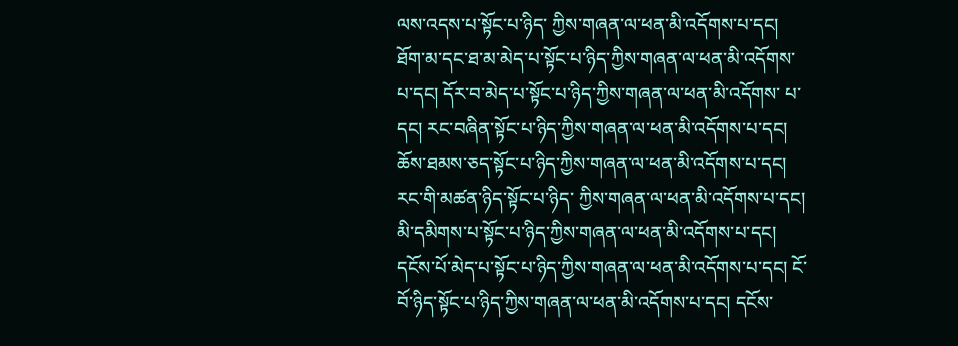ལས་འདས་པ་སྟོང་པ་ཉིད་ ཀྱིས་གཞན་ལ་ཕན་མི་འདོགས་པ་དང། ཐོག་མ་དང་ཐ་མ་མེད་པ་སྟོང་པ་ཉིད་ཀྱིས་གཞན་ལ་ཕན་མི་འདོགས་པ་དང། དོར་བ་མེད་པ་སྟོང་པ་ཉིད་ཀྱིས་གཞན་ལ་ཕན་མི་འདོགས་ པ་དང། རང་བཞིན་སྟོང་པ་ཉིད་ཀྱིས་གཞན་ལ་ཕན་མི་འདོགས་པ་དང། ཆོས་ཐམས་ཅད་སྟོང་པ་ཉིད་ཀྱིས་གཞན་ལ་ཕན་མི་འདོགས་པ་དང། རང་གི་མཚན་ཉིད་སྟོང་པ་ཉིད་ ཀྱིས་གཞན་ལ་ཕན་མི་འདོགས་པ་དང། མི་དམིགས་པ་སྟོང་པ་ཉིད་ཀྱིས་གཞན་ལ་ཕན་མི་འདོགས་པ་དང། དངོས་པོ་མེད་པ་སྟོང་པ་ཉིད་ཀྱིས་གཞན་ལ་ཕན་མི་འདོགས་པ་དང། ངོ་ བོ་ཉིད་སྟོང་པ་ཉིད་ཀྱིས་གཞན་ལ་ཕན་མི་འདོགས་པ་དང། དངོས་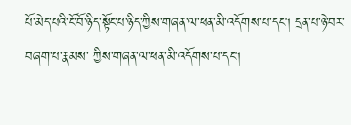པོ་མེད་པའི་ངོ་བོ་ཉིད་སྟོང་པ་ཉིད་ཀྱིས་གཞན་ལ་ཕན་མི་འདོགས་པ་དང། དྲན་པ་ཉེ་བར་བཞག་པ་རྣམས་ ཀྱིས་གཞན་ལ་ཕན་མི་འདོགས་པ་དང།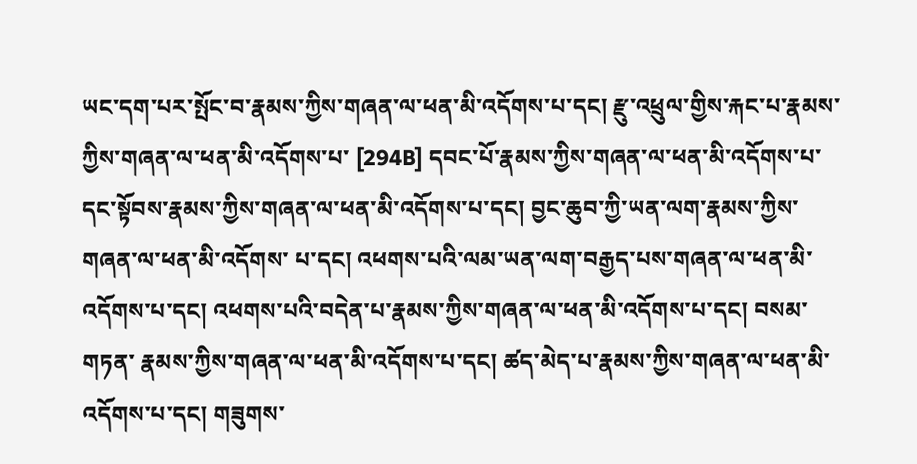ཡང་དག་པར་སྤོང་བ་རྣམས་ཀྱིས་གཞན་ལ་ཕན་མི་འདོགས་པ་དང། རྫུ་འཕྲུལ་གྱིས་རྐང་པ་རྣམས་ཀྱིས་གཞན་ལ་ཕན་མི་འདོགས་པ་ [294B] དབང་པོ་རྣམས་ཀྱིས་གཞན་ལ་ཕན་མི་འདོགས་པ་དང་སྟོབས་རྣམས་ཀྱིས་གཞན་ལ་ཕན་མི་འདོགས་པ་དང། བྱང་ཆུབ་ཀྱི་ཡན་ལག་རྣམས་ཀྱིས་གཞན་ལ་ཕན་མི་འདོགས་ པ་དང། འཕགས་པའི་ལམ་ཡན་ལག་བརྒྱད་པས་གཞན་ལ་ཕན་མི་འདོགས་པ་དང། འཕགས་པའི་བདེན་པ་རྣམས་ཀྱིས་གཞན་ལ་ཕན་མི་འདོགས་པ་དང། བསམ་གཏན་ རྣམས་ཀྱིས་གཞན་ལ་ཕན་མི་འདོགས་པ་དང། ཚད་མེད་པ་རྣམས་ཀྱིས་གཞན་ལ་ཕན་མི་འདོགས་པ་དང། གཟུགས་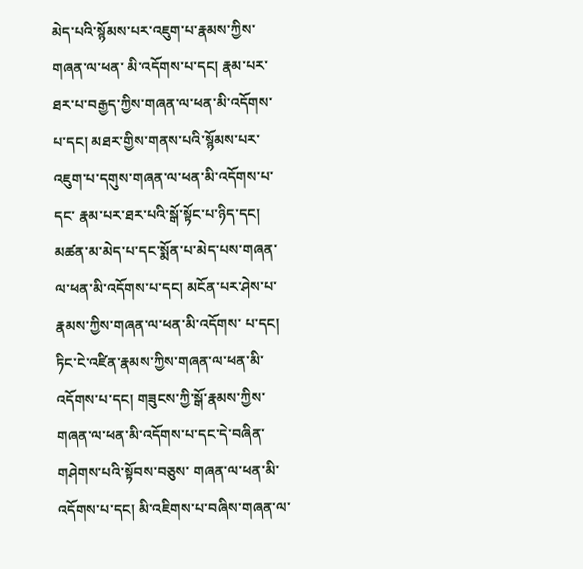མེད་པའི་སྙོམས་པར་འཇུག་པ་རྣམས་ཀྱིས་གཞན་ལ་ཕན་ མི་འདོགས་པ་དང། རྣམ་པར་ཐར་པ་བརྒྱད་ཀྱིས་གཞན་ལ་ཕན་མི་འདོགས་པ་དང། མཐར་གྱིས་གནས་པའི་སྙོམས་པར་འཇུག་པ་དགུས་གཞན་ལ་ཕན་མི་འདོགས་པ་དང་ རྣམ་པར་ཐར་པའི་སྒོ་སྟོང་པ་ཉིད་དང། མཚན་མ་མེད་པ་དང་སྨོན་པ་མེད་པས་གཞན་ལ་ཕན་མི་འདོགས་པ་དང། མངོན་པར་ཤེས་པ་རྣམས་ཀྱིས་གཞན་ལ་ཕན་མི་འདོགས་ པ་དང། ཏིང་ངེ་འཛིན་རྣམས་ཀྱིས་གཞན་ལ་ཕན་མི་འདོགས་པ་དང། གཟུངས་ཀྱི་སྒོ་རྣམས་ཀྱིས་གཞན་ལ་ཕན་མི་འདོགས་པ་དང་དེ་བཞིན་གཤེགས་པའི་སྟོབས་བཅུས་ གཞན་ལ་ཕན་མི་འདོགས་པ་དང། མི་འཇིགས་པ་བཞིས་གཞན་ལ་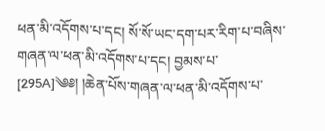ཕན་མི་འདོགས་པ་དང། སོ་སོ་ཡང་དག་པར་རིག་པ་བཞིས་གཞན་ལ་ཕན་མི་འདོགས་པ་དང། བྱམས་པ་ [295A]༄༅། །ཆེན་པོས་གཞན་ལ་ཕན་མི་འདོགས་པ་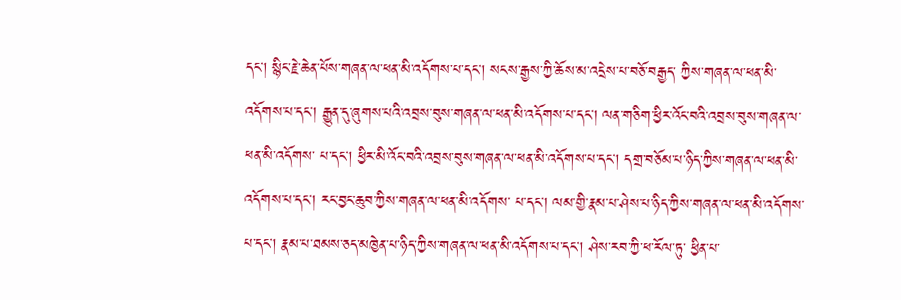དང། སྙིང་རྗེ་ཆེན་པོས་གཞན་ལ་ཕན་མི་འདོགས་པ་དང། སངས་རྒྱས་ཀྱི་ཆོས་མ་འདྲེས་པ་བཅོ་བརྒྱད་ ཀྱིས་གཞན་ལ་ཕན་མི་འདོགས་པ་དང། རྒྱུན་དུ་ཞུགས་པའི་འབྲས་བུས་གཞན་ལ་ཕན་མི་འདོགས་པ་དང། ལན་གཅིག་ཕྱིར་འོང་བའི་འབྲས་བུས་གཞན་ལ་ཕན་མི་འདོགས་ པ་དང། ཕྱིར་མི་འོང་བའི་འབྲས་བུས་གཞན་ལ་ཕན་མི་འདོགས་པ་དང། དགྲ་བཅོམ་པ་ཉིད་ཀྱིས་གཞན་ལ་ཕན་མི་འདོགས་པ་དང། རང་བྱང་ཆུབ་ཀྱིས་གཞན་ལ་ཕན་མི་འདོགས་ པ་དང། ལམ་གྱི་རྣམ་པ་ཤེས་པ་ཉིད་ཀྱིས་གཞན་ལ་ཕན་མི་འདོགས་པ་དང། རྣམ་པ་ཐམས་ཅད་མཁྱེན་པ་ཉིད་ཀྱིས་གཞན་ལ་ཕན་མི་འདོགས་པ་དང། ཤེས་རབ་ཀྱི་ཕ་རོལ་ཏུ་ ཕྱིན་པ་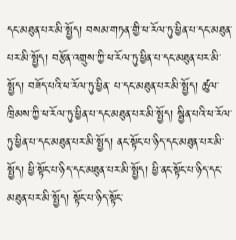དང་མཐུན་པར་མི་སྤྱོད། བསམ་གཏན་གྱི་ཕ་རོལ་ཏུ་ཕྱིན་པ་དང་མཐུན་པར་མི་སྤྱོད། བརྩོན་འགྲུས་ཀྱི་ཕ་རོལ་ཏུ་ཕྱིན་པ་དང་མཐུན་པར་མི་སྤྱོད། བཟོད་པའི་ཕ་རོལ་ཏུ་ཕྱིན་ པ་དང་མཐུན་པར་མི་སྤྱོད། ཚུལ་ཁྲིམས་ཀྱི་ཕ་རོལ་ཏུ་ཕྱིན་པ་དང་མཐུན་པར་མི་སྤྱོད། སྦྱིན་པའི་ཕ་རོལ་ཏུ་ཕྱིན་པ་དང་མཐུན་པར་མི་སྤྱོད། ནང་སྟོང་པ་ཉིད་དང་མཐུན་པར་མི་ སྤྱོད། ཕྱི་སྟོང་པ་ཉིད་དང་མཐུན་པར་མི་སྤྱོད། ཕྱི་ནང་སྟོང་པ་ཉིད་དང་མཐུན་པར་མི་སྤྱོད། སྟོང་པ་ཉིད་སྟོང་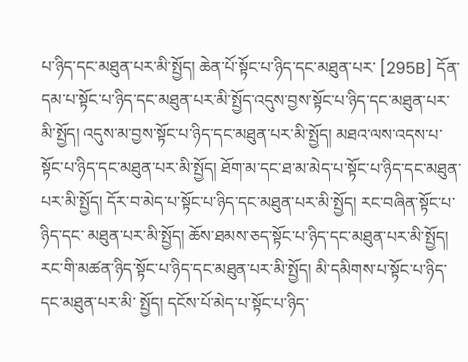པ་ཉིད་དང་མཐུན་པར་མི་སྤྱོད། ཆེན་པོ་སྟོང་པ་ཉིད་དང་མཐུན་པར་ [295B] དོན་དམ་པ་སྟོང་པ་ཉིད་དང་མཐུན་པར་མི་སྤྱོད་འདུས་བྱས་སྟོང་པ་ཉིད་དང་མཐུན་པར་མི་སྤྱོད། འདུས་མ་བྱས་སྟོང་པ་ཉིད་དང་མཐུན་པར་མི་སྤྱོད། མཐའ་ལས་འདས་པ་ སྟོང་པ་ཉིད་དང་མཐུན་པར་མི་སྤྱོད། ཐོག་མ་དང་ཐ་མ་མེད་པ་སྟོང་པ་ཉིད་དང་མཐུན་པར་མི་སྤྱོད། དོར་བ་མེད་པ་སྟོང་པ་ཉིད་དང་མཐུན་པར་མི་སྤྱོད། རང་བཞིན་སྟོང་པ་ཉིད་དང་ མཐུན་པར་མི་སྤྱོད། ཆོས་ཐམས་ཅད་སྟོང་པ་ཉིད་དང་མཐུན་པར་མི་སྤྱོད། རང་གི་མཚན་ཉིད་སྟོང་པ་ཉིད་དང་མཐུན་པར་མི་སྤྱོད། མི་དམིགས་པ་སྟོང་པ་ཉིད་དང་མཐུན་པར་མི་ སྤྱོད། དངོས་པོ་མེད་པ་སྟོང་པ་ཉིད་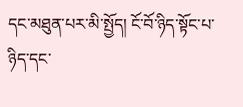དང་མཐུན་པར་མི་སྤྱོད། ངོ་བོ་ཉིད་སྟོང་པ་ཉིད་དང་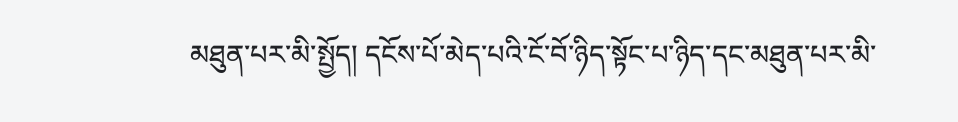མཐུན་པར་མི་སྤྱོད། དངོས་པོ་མེད་པའི་ངོ་བོ་ཉིད་སྟོང་པ་ཉིད་དང་མཐུན་པར་མི་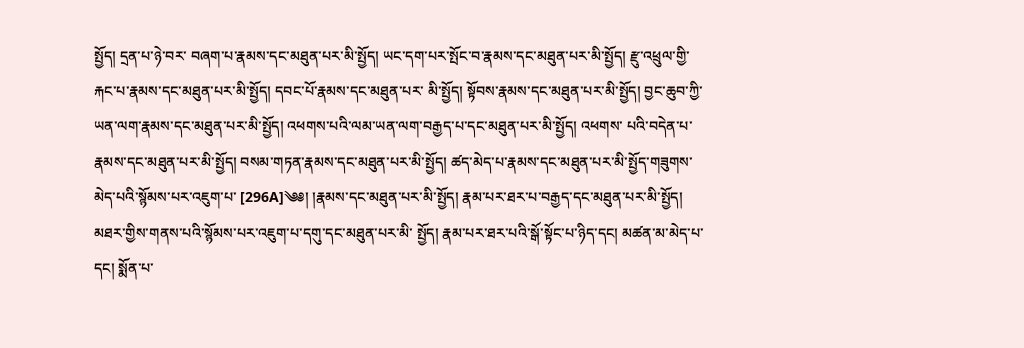སྤྱོད། དྲན་པ་ཉེ་བར་ བཞག་པ་རྣམས་དང་མཐུན་པར་མི་སྤྱོད། ཡང་དག་པར་སྤོང་བ་རྣམས་དང་མཐུན་པར་མི་སྤྱོད། རྫུ་འཕྲུལ་གྱི་རྐང་པ་རྣམས་དང་མཐུན་པར་མི་སྤྱོད། དབང་པོ་རྣམས་དང་མཐུན་པར་ མི་སྤྱོད། སྟོབས་རྣམས་དང་མཐུན་པར་མི་སྤྱོད། བྱང་ཆུབ་ཀྱི་ཡན་ལག་རྣམས་དང་མཐུན་པར་མི་སྤྱོད། འཕགས་པའི་ལམ་ཡན་ལག་བརྒྱད་པ་དང་མཐུན་པར་མི་སྤྱོད། འཕགས་ པའི་བདེན་པ་རྣམས་དང་མཐུན་པར་མི་སྤྱོད། བསམ་གཏན་རྣམས་དང་མཐུན་པར་མི་སྤྱོད། ཚད་མེད་པ་རྣམས་དང་མཐུན་པར་མི་སྤྱོད་གཟུགས་མེད་པའི་སྙོམས་པར་འཇུག་པ་ [296A]༄༅། །རྣམས་དང་མཐུན་པར་མི་སྤྱོད། རྣམ་པར་ཐར་པ་བརྒྱད་དང་མཐུན་པར་མི་སྤྱོད། མཐར་གྱིས་གནས་པའི་སྙོམས་པར་འཇུག་པ་དགུ་དང་མཐུན་པར་མི་ སྤྱོད། རྣམ་པར་ཐར་པའི་སྒོ་སྟོང་པ་ཉིད་དང། མཚན་མ་མེད་པ་དང། སྨོན་པ་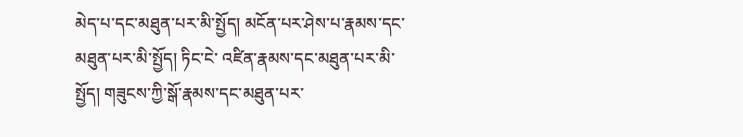མེད་པ་དང་མཐུན་པར་མི་སྤྱོད། མངོན་པར་ཤེས་པ་རྣམས་དང་མཐུན་པར་མི་སྤྱོད། ཏིང་ངེ་ འཛིན་རྣམས་དང་མཐུན་པར་མི་སྤྱོད། གཟུངས་ཀྱི་སྒོ་རྣམས་དང་མཐུན་པར་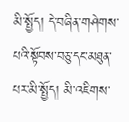མི་སྤྱོད། དེ་བཞིན་གཤེགས་པའི་སྟོབས་བཅུ་དང་མཐུན་པར་མི་སྤྱོད། མི་འཇིགས་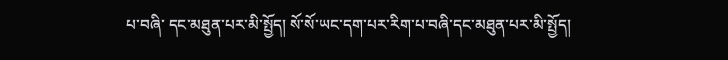པ་བཞི་ དང་མཐུན་པར་མི་སྤྱོད། སོ་སོ་ཡང་དག་པར་རིག་པ་བཞི་དང་མཐུན་པར་མི་སྤྱོད།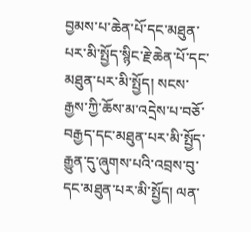བྱམས་པ་ཆེན་པོ་དང་མཐུན་པར་མི་སྤྱོད་སྙིང་རྗེ་ཆེན་པོ་དང་མཐུན་པར་མི་སྤྱོད། སངས་ རྒྱས་ཀྱི་ཆོས་མ་འདྲེས་པ་བཅོ་བརྒྱད་དང་མཐུན་པར་མི་སྤྱོད་རྒྱུན་དུ་ཞུགས་པའི་འབྲས་བུ་དང་མཐུན་པར་མི་སྤྱོད། ལན་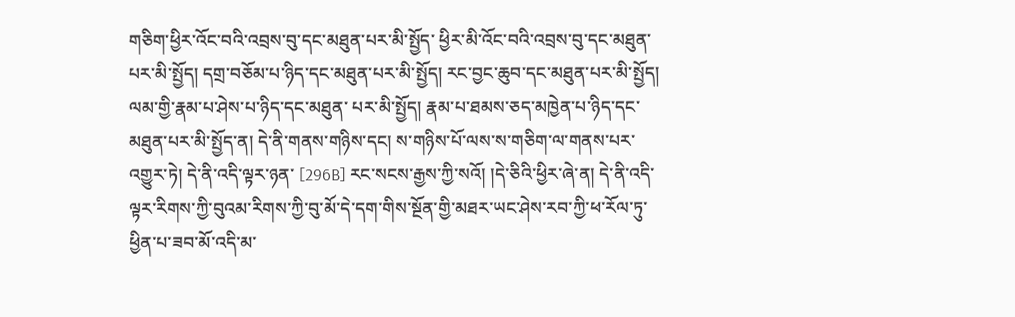གཅིག་ཕྱིར་འོང་བའི་འབྲས་བུ་དང་མཐུན་པར་མི་སྤྱོད་ ཕྱིར་མི་འོང་བའི་འབྲས་བུ་དང་མཐུན་པར་མི་སྤྱོད། དགྲ་བཅོམ་པ་ཉིད་དང་མཐུན་པར་མི་སྤྱོད། རང་བྱང་ཆུབ་དང་མཐུན་པར་མི་སྤྱོད། ལམ་གྱི་རྣམ་པ་ཤེས་པ་ཉིད་དང་མཐུན་ པར་མི་སྤྱོད། རྣམ་པ་ཐམས་ཅད་མཁྱེན་པ་ཉིད་དང་མཐུན་པར་མི་སྤྱོད་ན། དེ་ནི་གནས་གཉིས་དང། ས་གཉིས་པོ་ལས་ས་གཅིག་ལ་གནས་པར་འགྱུར་ཏེ། དེ་ནི་འདི་ལྟར་ཉན་ [296B] རང་སངས་རྒྱས་ཀྱི་སའོ། །དེ་ཅིའི་ཕྱིར་ཞེ་ན། དེ་ནི་འདི་ལྟར་རིགས་ཀྱི་བུའམ་རིགས་ཀྱི་བུ་མོ་དེ་དག་གིས་སྔོན་གྱི་མཐར་ཡང་ཤེས་རབ་ཀྱི་ཕ་རོལ་ཏུ་ཕྱིན་པ་ཟབ་མོ་འདི་མ་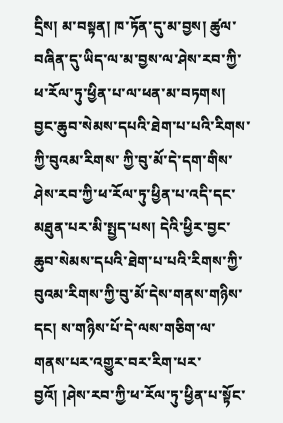དྲིས། མ་བསྟན། ཁ་ཏོན་དུ་མ་བྱས། ཚུལ་བཞིན་དུ་ཡིད་ལ་མ་བྱས་ལ་ཤེས་རབ་ཀྱི་ཕ་རོལ་ཏུ་ཕྱིན་པ་ལ་ཕན་མ་བཏགས། བྱང་ཆུབ་སེམས་དཔའི་ཐེག་པ་པའི་རིགས་ཀྱི་བུའམ་རིགས་ ཀྱི་བུ་མོ་དེ་དག་གིས་ཤེས་རབ་ཀྱི་ཕ་རོལ་ཏུ་ཕྱིན་པ་འདི་དང་མཐུན་པར་མི་སྤྱད་པས། དེའི་ཕྱིར་བྱང་ཆུབ་སེམས་དཔའི་ཐེག་པ་པའི་རིགས་ཀྱི་བུའམ་རིགས་ཀྱི་བུ་མོ་དེས་གནས་གཉིས་ དང། ས་གཉིས་པོ་དེ་ལས་གཅིག་ལ་གནས་པར་འགྱུར་བར་རིག་པར་བྱའོ། །ཤེས་རབ་ཀྱི་ཕ་རོལ་ཏུ་ཕྱིན་པ་སྟོང་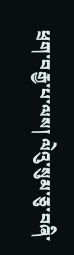ཕྲག་བརྒྱ་པ་ལས། ལེའུ་སུམ་ཅུ་བཞི་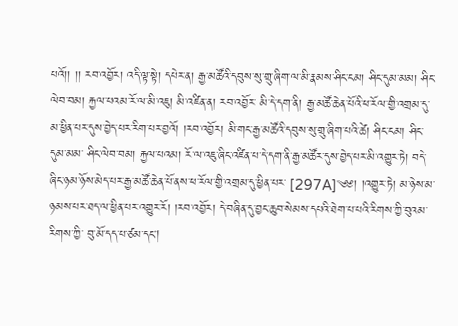པའོ།། །། རབ་འབྱོར། འདི་ལྟ་སྟེ། དཔེར་ན། རྒྱ་མཚོའི་དབུས་སུ་གྲུ་ཞིག་ལ་མི་རྣམས་ཤིང་ངམ། ཤིང་དུམ་མམ། ཤིང་ལེབ་བམ། རྐྱལ་པའམ་རོ་ལ་མི་འཇུ། མི་འཛིན་ན། རབ་འབྱོར་ མི་དེ་དག་ནི། རྒྱ་མཚོ་ཆེན་པོའི་ཕ་རོལ་གྱི་འགྲམ་དུ་མ་ཕྱིན་པར་དུས་བྱེད་པར་རིག་པར་བྱའོ། །རབ་འབྱོར། མི་གང་རྒྱ་མཚོའི་དབུས་སུ་གྲུ་ཞིག་པའི་ཚེ། ཤིང་ངམ། ཤིང་དུམ་མམ་ ཤིང་ལེབ་བམ། རྐྱལ་པའམ། རོ་ལ་འཇུ་ཞིང་འཛིན་པ་དེ་དག་ནི་རྒྱ་མཚོར་དུས་བྱེད་པར་མི་འགྱུར་ཏེ། བདེ་ཞིང་ཉམ་ཉོས་མེད་པར་རྒྱ་མཚོ་ཆེན་པོ་ནས་ཕ་རོལ་གྱི་འགྲམ་དུ་ཕྱིན་པར་ [297A]༄༅། །འགྱུར་ཏེ། མ་ཉེས་མ་ཉམས་པར་ཐད་ལ་ཕྱིན་པར་འགྱུར་རོ། །རབ་འབྱོར། དེ་བཞིན་དུ་བྱང་ཆུབ་སེམས་དཔའི་ཐེག་པ་པའི་རིགས་ཀྱི་བུའམ་རིགས་ཀྱི་ བུ་མོ་དད་པ་ཙམ་དང།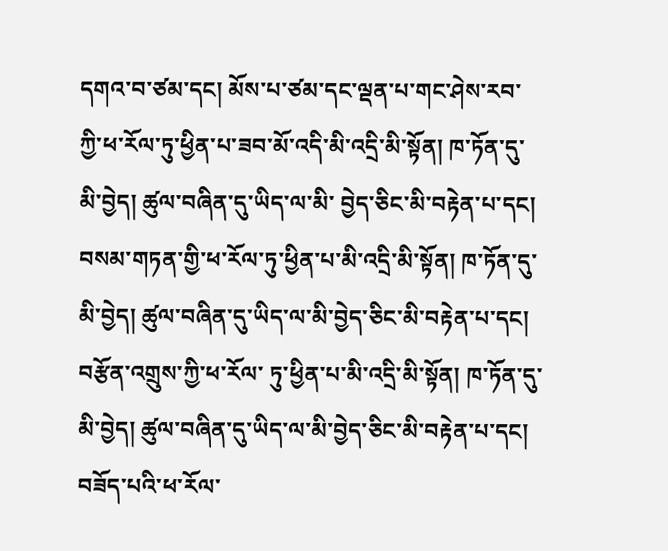དགའ་བ་ཙམ་དང། མོས་པ་ཙམ་དང་ལྡན་པ་གང་ཤེས་རབ་ཀྱི་ཕ་རོལ་ཏུ་ཕྱིན་པ་ཟབ་མོ་འདི་མི་འདྲི་མི་སྟོན། ཁ་ཏོན་དུ་མི་བྱེད། ཚུལ་བཞིན་དུ་ཡིད་ལ་མི་ བྱེད་ཅིང་མི་བརྟེན་པ་དང། བསམ་གཏན་གྱི་ཕ་རོལ་ཏུ་ཕྱིན་པ་མི་འདྲི་མི་སྟོན། ཁ་ཏོན་དུ་མི་བྱེད། ཚུལ་བཞིན་དུ་ཡིད་ལ་མི་བྱེད་ཅིང་མི་བརྟེན་པ་དང། བརྩོན་འགྲུས་ཀྱི་ཕ་རོལ་ ཏུ་ཕྱིན་པ་མི་འདྲི་མི་སྟོན། ཁ་ཏོན་དུ་མི་བྱེད། ཚུལ་བཞིན་དུ་ཡིད་ལ་མི་བྱེད་ཅིང་མི་བརྟེན་པ་དང། བཟོད་པའི་ཕ་རོལ་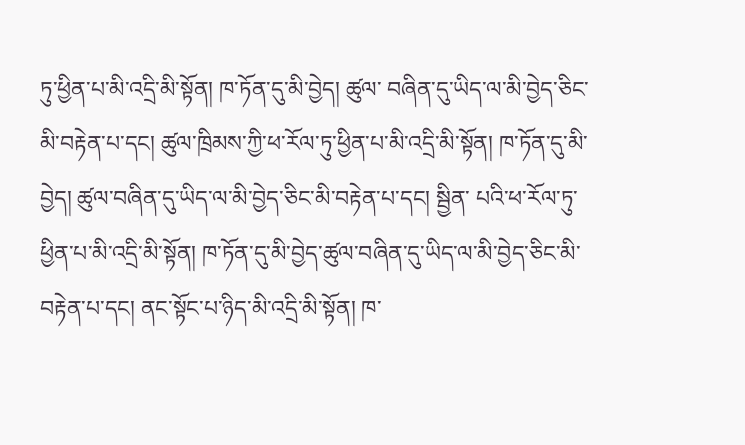ཏུ་ཕྱིན་པ་མི་འདྲི་མི་སྟོན། ཁ་ཏོན་དུ་མི་བྱེད། ཚུལ་ བཞིན་དུ་ཡིད་ལ་མི་བྱེད་ཅིང་མི་བརྟེན་པ་དང། ཚུལ་ཁྲིམས་ཀྱི་ཕ་རོལ་ཏུ་ཕྱིན་པ་མི་འདྲི་མི་སྟོན། ཁ་ཏོན་དུ་མི་བྱེད། ཚུལ་བཞིན་དུ་ཡིད་ལ་མི་བྱེད་ཅིང་མི་བརྟེན་པ་དང། སྦྱིན་ པའི་ཕ་རོལ་ཏུ་ཕྱིན་པ་མི་འདྲི་མི་སྟོན། ཁ་ཏོན་དུ་མི་བྱེད་ཚུལ་བཞིན་དུ་ཡིད་ལ་མི་བྱེད་ཅིང་མི་བརྟེན་པ་དང། ནང་སྟོང་པ་ཉིད་མི་འདྲི་མི་སྟོན། ཁ་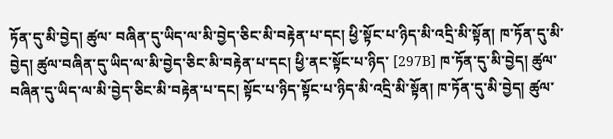ཏོན་དུ་མི་བྱེད། ཚུལ་ བཞིན་དུ་ཡིད་ལ་མི་བྱེད་ཅིང་མི་བརྟེན་པ་དང། ཕྱི་སྟོང་པ་ཉིད་མི་འདྲི་མི་སྟོན། ཁ་ཏོན་དུ་མི་བྱེད། ཚུལ་བཞིན་དུ་ཡིད་ལ་མི་བྱེད་ཅིང་མི་བརྟེན་པ་དང། ཕྱི་ནང་སྟོང་པ་ཉིད་ [297B] ཁ་ཏོན་དུ་མི་བྱེད། ཚུལ་བཞིན་དུ་ཡིད་ལ་མི་བྱེད་ཅིང་མི་བརྟེན་པ་དང། སྟོང་པ་ཉིད་སྟོང་པ་ཉིད་མི་འདྲི་མི་སྟོན། ཁ་ཏོན་དུ་མི་བྱེད། ཚུལ་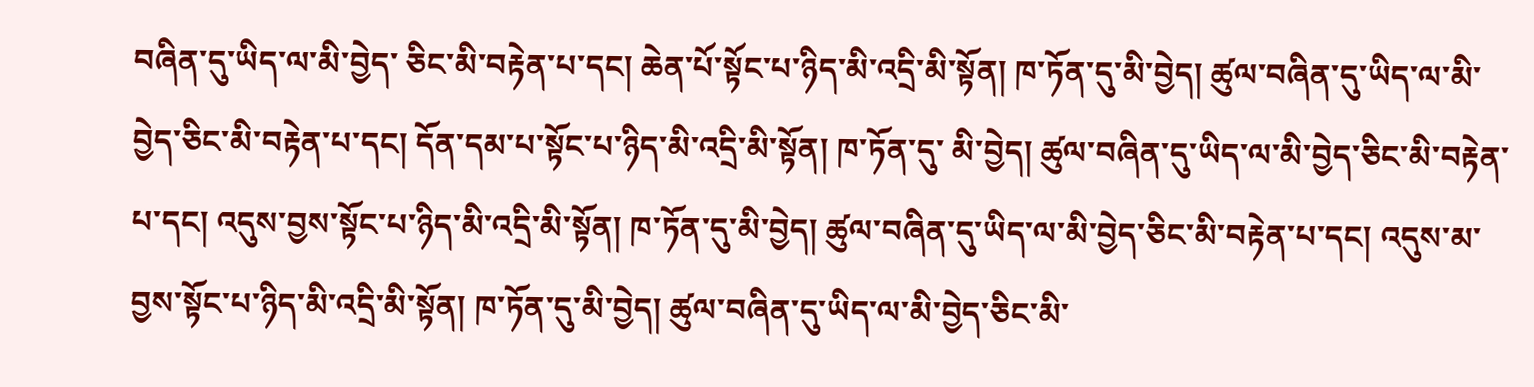བཞིན་དུ་ཡིད་ལ་མི་བྱེད་ ཅིང་མི་བརྟེན་པ་དང། ཆེན་པོ་སྟོང་པ་ཉིད་མི་འདྲི་མི་སྟོན། ཁ་ཏོན་དུ་མི་བྱེད། ཚུལ་བཞིན་དུ་ཡིད་ལ་མི་བྱེད་ཅིང་མི་བརྟེན་པ་དང། དོན་དམ་པ་སྟོང་པ་ཉིད་མི་འདྲི་མི་སྟོན། ཁ་ཏོན་དུ་ མི་བྱེད། ཚུལ་བཞིན་དུ་ཡིད་ལ་མི་བྱེད་ཅིང་མི་བརྟེན་པ་དང། འདུས་བྱས་སྟོང་པ་ཉིད་མི་འདྲི་མི་སྟོན། ཁ་ཏོན་དུ་མི་བྱེད། ཚུལ་བཞིན་དུ་ཡིད་ལ་མི་བྱེད་ཅིང་མི་བརྟེན་པ་དང། འདུས་མ་ བྱས་སྟོང་པ་ཉིད་མི་འདྲི་མི་སྟོན། ཁ་ཏོན་དུ་མི་བྱེད། ཚུལ་བཞིན་དུ་ཡིད་ལ་མི་བྱེད་ཅིང་མི་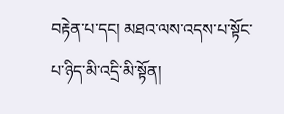བརྟེན་པ་དང། མཐའ་ལས་འདས་པ་སྟོང་པ་ཉིད་མི་འདྲི་མི་སྟོན།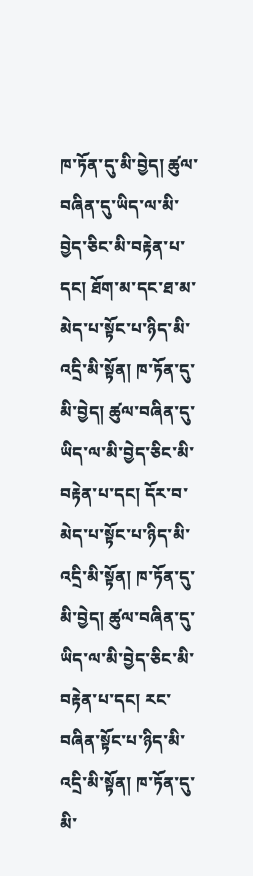ཁ་ཏོན་དུ་མི་བྱེད། ཚུལ་ བཞིན་དུ་ཡིད་ལ་མི་བྱེད་ཅིང་མི་བརྟེན་པ་དང། ཐོག་མ་དང་ཐ་མ་མེད་པ་སྟོང་པ་ཉིད་མི་འདྲི་མི་སྟོན། ཁ་ཏོན་དུ་མི་བྱེད། ཚུལ་བཞིན་དུ་ཡིད་ལ་མི་བྱེད་ཅིང་མི་བརྟེན་པ་དང། དོར་བ་ མེད་པ་སྟོང་པ་ཉིད་མི་འདྲི་མི་སྟོན། ཁ་ཏོན་དུ་མི་བྱེད། ཚུལ་བཞིན་དུ་ཡིད་ལ་མི་བྱེད་ཅིང་མི་བརྟེན་པ་དང། རང་བཞིན་སྟོང་པ་ཉིད་མི་འདྲི་མི་སྟོན། ཁ་ཏོན་དུ་མི་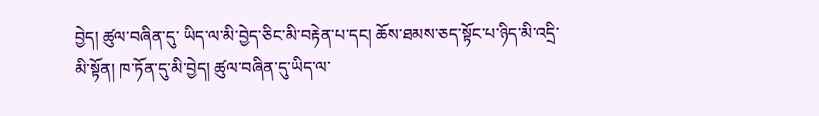བྱེད། ཚུལ་བཞིན་དུ་ ཡིད་ལ་མི་བྱེད་ཅིང་མི་བརྟེན་པ་དང། ཆོས་ཐམས་ཅད་སྟོང་པ་ཉིད་མི་འདྲི་མི་སྟོན། ཁ་ཏོན་དུ་མི་བྱེད། ཚུལ་བཞིན་དུ་ཡིད་ལ་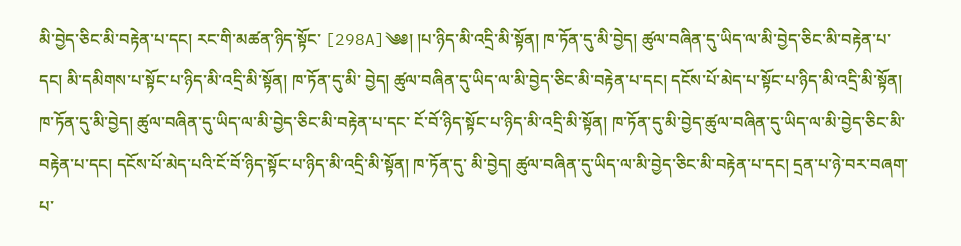མི་བྱེད་ཅིང་མི་བརྟེན་པ་དང། རང་གི་མཚན་ཉིད་སྟོང་ [298A]༄༅། །པ་ཉིད་མི་འདྲི་མི་སྟོན། ཁ་ཏོན་དུ་མི་བྱེད། ཚུལ་བཞིན་དུ་ཡིད་ལ་མི་བྱེད་ཅིང་མི་བརྟེན་པ་དང། མི་དམིགས་པ་སྟོང་པ་ཉིད་མི་འདྲི་མི་སྟོན། ཁ་ཏོན་དུ་མི་ བྱེད། ཚུལ་བཞིན་དུ་ཡིད་ལ་མི་བྱེད་ཅིང་མི་བརྟེན་པ་དང། དངོས་པོ་མེད་པ་སྟོང་པ་ཉིད་མི་འདྲི་མི་སྟོན། ཁ་ཏོན་དུ་མི་བྱེད། ཚུལ་བཞིན་དུ་ཡིད་ལ་མི་བྱེད་ཅིང་མི་བརྟེན་པ་དང་ ངོ་བོ་ཉིད་སྟོང་པ་ཉིད་མི་འདྲི་མི་སྟོན། ཁ་ཏོན་དུ་མི་བྱེད་ཚུལ་བཞིན་དུ་ཡིད་ལ་མི་བྱེད་ཅིང་མི་བརྟེན་པ་དང། དངོས་པོ་མེད་པའི་ངོ་བོ་ཉིད་སྟོང་པ་ཉིད་མི་འདྲི་མི་སྟོན། ཁ་ཏོན་དུ་ མི་བྱེད། ཚུལ་བཞིན་དུ་ཡིད་ལ་མི་བྱེད་ཅིང་མི་བརྟེན་པ་དང། དྲན་པ་ཉེ་བར་བཞག་པ་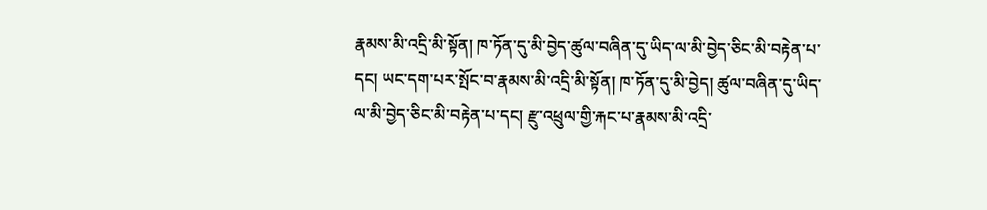རྣམས་མི་འདྲི་མི་སྟོན། ཁ་ཏོན་དུ་མི་བྱེད་ཚུལ་བཞིན་དུ་ཡིད་ལ་མི་བྱེད་ཅིང་མི་བརྟེན་པ་ དང། ཡང་དག་པར་སྤོང་བ་རྣམས་མི་འདྲི་མི་སྟོན། ཁ་ཏོན་དུ་མི་བྱེད། ཚུལ་བཞིན་དུ་ཡིད་ལ་མི་བྱེད་ཅིང་མི་བརྟེན་པ་དང། རྫུ་འཕྲུལ་གྱི་རྐང་པ་རྣམས་མི་འདྲི་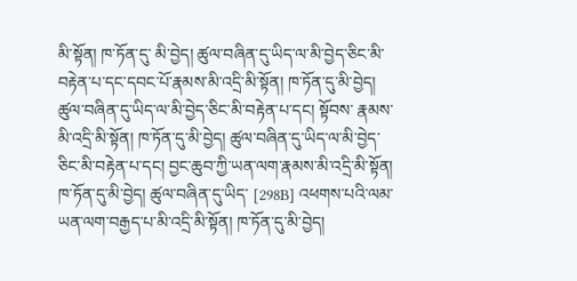མི་སྟོན། ཁ་ཏོན་དུ་ མི་བྱེད། ཚུལ་བཞིན་དུ་ཡིད་ལ་མི་བྱེད་ཅིང་མི་བརྟེན་པ་དང་དབང་པོ་རྣམས་མི་འདྲི་མི་སྟོན། ཁ་ཏོན་དུ་མི་བྱེད། ཚུལ་བཞིན་དུ་ཡིད་ལ་མི་བྱེད་ཅིང་མི་བརྟེན་པ་དང། སྟོབས་ རྣམས་མི་འདྲི་མི་སྟོན། ཁ་ཏོན་དུ་མི་བྱེད། ཚུལ་བཞིན་དུ་ཡིད་ལ་མི་བྱེད་ཅིང་མི་བརྟེན་པ་དང། བྱང་ཆུབ་ཀྱི་ཡན་ལག་རྣམས་མི་འདྲི་མི་སྟོན། ཁ་ཏོན་དུ་མི་བྱེད། ཚུལ་བཞིན་དུ་ཡིད་ [298B] འཕགས་པའི་ལམ་ཡན་ལག་བརྒྱད་པ་མི་འདྲི་མི་སྟོན། ཁ་ཏོན་དུ་མི་བྱེད།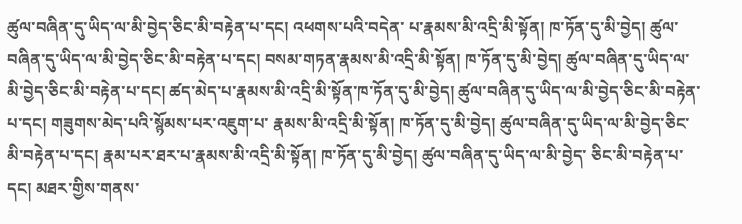ཚུལ་བཞིན་དུ་ཡིད་ལ་མི་བྱེད་ཅིང་མི་བརྟེན་པ་དང། འཕགས་པའི་བདེན་ པ་རྣམས་མི་འདྲི་མི་སྟོན། ཁ་ཏོན་དུ་མི་བྱེད། ཚུལ་བཞིན་དུ་ཡིད་ལ་མི་བྱེད་ཅིང་མི་བརྟེན་པ་དང། བསམ་གཏན་རྣམས་མི་འདྲི་མི་སྟོན། ཁ་ཏོན་དུ་མི་བྱེད། ཚུལ་བཞིན་དུ་ཡིད་ལ་ མི་བྱེད་ཅིང་མི་བརྟེན་པ་དང། ཚད་མེད་པ་རྣམས་མི་འདྲི་མི་སྟོན་ཁ་ཏོན་དུ་མི་བྱེད། ཚུལ་བཞིན་དུ་ཡིད་ལ་མི་བྱེད་ཅིང་མི་བརྟེན་པ་དང། གཟུགས་མེད་པའི་སྙོམས་པར་འཇུག་པ་ རྣམས་མི་འདྲི་མི་སྟོན། ཁ་ཏོན་དུ་མི་བྱེད། ཚུལ་བཞིན་དུ་ཡིད་ལ་མི་བྱེད་ཅིང་མི་བརྟེན་པ་དང། རྣམ་པར་ཐར་པ་རྣམས་མི་འདྲི་མི་སྟོན། ཁ་ཏོན་དུ་མི་བྱེད། ཚུལ་བཞིན་དུ་ཡིད་ལ་མི་བྱེད་ ཅིང་མི་བརྟེན་པ་དང། མཐར་གྱིས་གནས་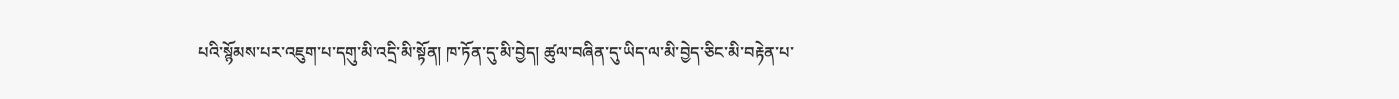པའི་སྙོམས་པར་འཇུག་པ་དགུ་མི་འདྲི་མི་སྟོན། ཁ་ཏོན་དུ་མི་བྱེད། ཚུལ་བཞིན་དུ་ཡིད་ལ་མི་བྱེད་ཅིང་མི་བརྟེན་པ་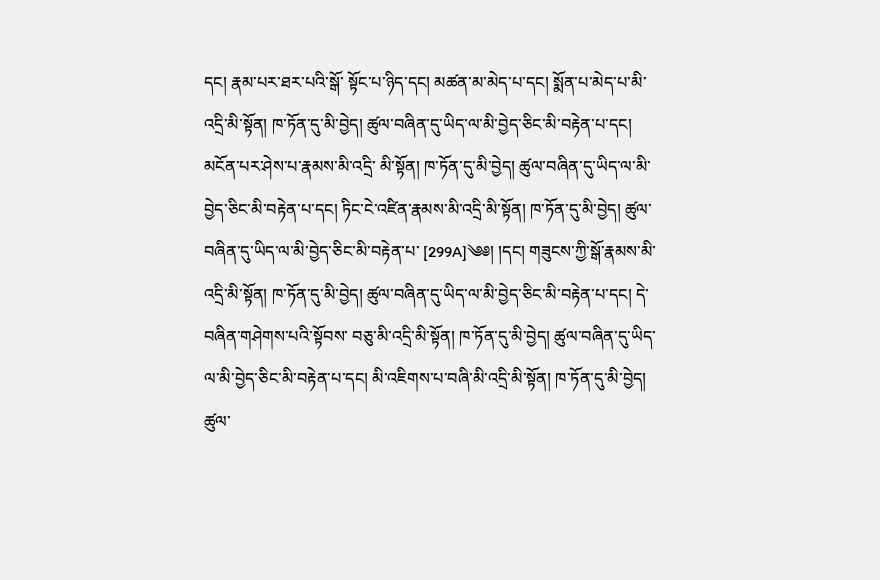དང། རྣམ་པར་ཐར་པའི་སྒོ་ སྟོང་པ་ཉིད་དང། མཚན་མ་མེད་པ་དང། སྨོན་པ་མེད་པ་མི་འདྲི་མི་སྟོན། ཁ་ཏོན་དུ་མི་བྱེད། ཚུལ་བཞིན་དུ་ཡིད་ལ་མི་བྱེད་ཅིང་མི་བརྟེན་པ་དང། མངོན་པར་ཤེས་པ་རྣམས་མི་འདྲི་ མི་སྟོན། ཁ་ཏོན་དུ་མི་བྱེད། ཚུལ་བཞིན་དུ་ཡིད་ལ་མི་བྱེད་ཅིང་མི་བརྟེན་པ་དང། ཏིང་ངེ་འཛིན་རྣམས་མི་འདྲི་མི་སྟོན། ཁ་ཏོན་དུ་མི་བྱེད། ཚུལ་བཞིན་དུ་ཡིད་ལ་མི་བྱེད་ཅིང་མི་བརྟེན་པ་ [299A]༄༅། །དང། གཟུངས་ཀྱི་སྒོ་རྣམས་མི་འདྲི་མི་སྟོན། ཁ་ཏོན་དུ་མི་བྱེད། ཚུལ་བཞིན་དུ་ཡིད་ལ་མི་བྱེད་ཅིང་མི་བརྟེན་པ་དང། དེ་བཞིན་གཤེགས་པའི་སྟོབས་ བཅུ་མི་འདྲི་མི་སྟོན། ཁ་ཏོན་དུ་མི་བྱེད། ཚུལ་བཞིན་དུ་ཡིད་ལ་མི་བྱེད་ཅིང་མི་བརྟེན་པ་དང། མི་འཇིགས་པ་བཞི་མི་འདྲི་མི་སྟོན། ཁ་ཏོན་དུ་མི་བྱེད། ཚུལ་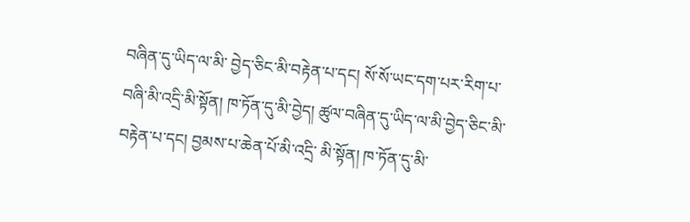བཞིན་དུ་ཡིད་ལ་མི་ བྱེད་ཅིང་མི་བརྟེན་པ་དང། སོ་སོ་ཡང་དག་པར་རིག་པ་བཞི་མི་འདྲི་མི་སྟོན། ཁ་ཏོན་དུ་མི་བྱེད། ཚུལ་བཞིན་དུ་ཡིད་ལ་མི་བྱེད་ཅིང་མི་བརྟེན་པ་དང། བྱམས་པ་ཆེན་པོ་མི་འདྲི་ མི་སྟོན། ཁ་ཏོན་དུ་མི་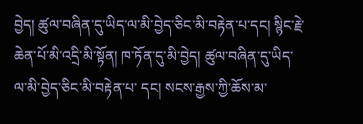བྱེད། ཚུལ་བཞིན་དུ་ཡིད་ལ་མི་བྱེད་ཅིང་མི་བརྟེན་པ་དང། སྙིང་རྗེ་ཆེན་པོ་མི་འདྲི་མི་སྟོན། ཁ་ཏོན་དུ་མི་བྱེད། ཚུལ་བཞིན་དུ་ཡིད་ལ་མི་བྱེད་ཅིང་མི་བརྟེན་པ་ དང། སངས་རྒྱས་ཀྱི་ཆོས་མ་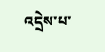འདྲེས་པ་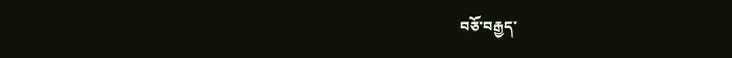བཅོ་བརྒྱད་